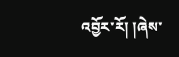འབྱོར་རོ། །ཞེས་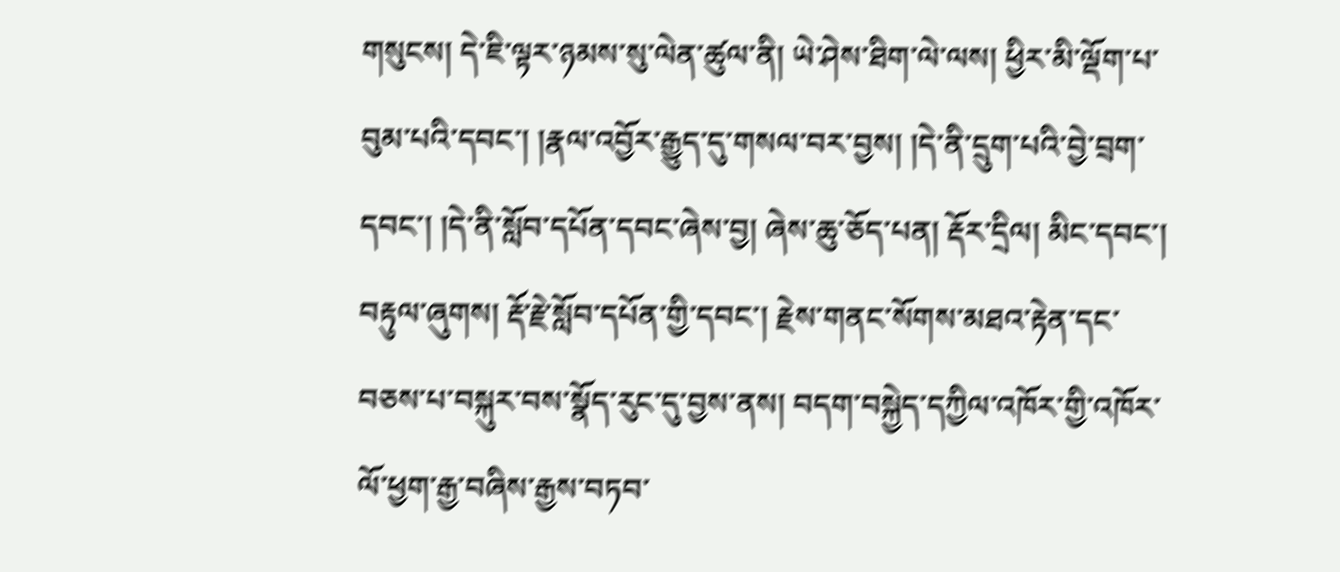གསུངས། དེ་ཇི་ལྟར་ཉམས་སུ་ལེན་ཚུལ་ནི། ཡེ་ཤེས་ཐིག་ལེ་ལས། ཕྱིར་མི་ལྡོག་པ་བུམ་པའི་དབང་། །རྣལ་འབྱོར་རྒྱུད་དུ་གསལ་བར་བྱས། །དེ་ནི་དྲུག་པའི་བྱེ་བྲག་དབང་། །དེ་ནི་སློབ་དཔོན་དབང་ཞེས་བྱ། ཞེས་ཆུ་ཅོད་པན། རྡོར་དྲིལ། མིང་དབང་། བརྟུལ་ཞུགས། རྡོ་རྗེ་སློབ་དཔོན་གྱི་དབང་། རྗེས་གནང་སོགས་མཐའ་རྟེན་དང་བཅས་པ་བསྐུར་བས་སྣོད་རུང་དུ་བྱས་ནས། བདག་བསྐྱེད་དཀྱིལ་འཁོར་གྱི་འཁོར་ལོ་ཕྱག་རྒྱ་བཞིས་རྒྱས་བཏབ་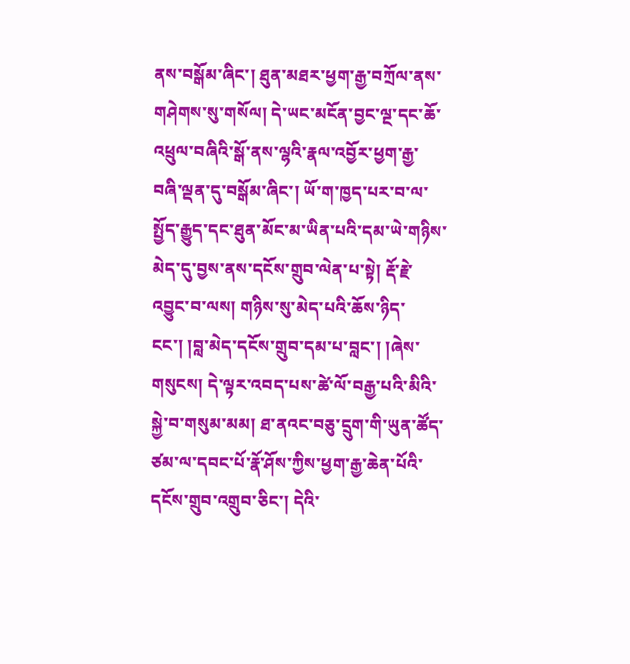ནས་བསྒོམ་ཞིང་། ཐུན་མཐར་ཕྱག་རྒྱ་བཀྲོལ་ནས་གཤེགས་སུ་གསོལ། དེ་ཡང་མངོན་བྱང་ལྔ་དང་ཆོ་འཕྲུལ་བཞིའི་སྒོ་ནས་ལྷའི་རྣལ་འབྱོར་ཕྱག་རྒྱ་བཞི་ལྡན་དུ་བསྒོམ་ཞིང་། ཡོ་ག་ཁྱད་པར་བ་ལ་སྤྱོད་རྒྱུད་དང་ཐུན་མོང་མ་ཡིན་པའི་དམ་ཡེ་གཉིས་མེད་དུ་བྱས་ནས་དངོས་གྲུབ་ལེན་པ་སྟེ། རྡོ་རྗེ་འབྱུང་བ་ལས། གཉིས་སུ་མེད་པའི་ཆོས་ཉིད་ངང་། །བླ་མེད་དངོས་གྲུབ་དམ་པ་བླང་། །ཞེས་གསུངས། དེ་ལྟར་འབད་པས་ཚེ་ལོ་བརྒྱ་པའི་མིའི་སྐྱེ་བ་གསུམ་མམ། ཐ་ནའང་བཅུ་དྲུག་གི་ཡུན་ཚོད་ཙམ་ལ་དབང་པོ་རྣོ་ཤོས་ཀྱིས་ཕྱག་རྒྱ་ཆེན་པོའི་དངོས་གྲུབ་འགྲུབ་ཅིང་། དེའི་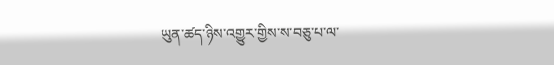ཡུན་ཚད་ཉིས་འགྱུར་གྱིས་ས་བཅུ་པ་ལ་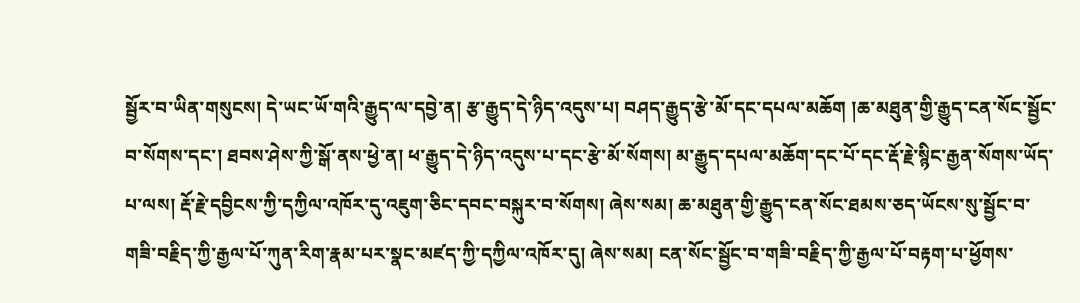སྦྱོར་བ་ཡིན་གསུངས། དེ་ཡང་ཡོ་གའི་རྒྱུད་ལ་དབྱེ་ན། རྩ་རྒྱུད་དེ་ཉིད་འདུས་པ། བཤད་རྒྱུད་རྩེ་མོ་དང་དཔལ་མཆོག །ཆ་མཐུན་གྱི་རྒྱུད་ངན་སོང་སྦྱོང་བ་སོགས་དང་། ཐབས་ཤེས་ཀྱི་སྒོ་ནས་ཕྱེ་ན། ཕ་རྒྱུད་དེ་ཉིད་འདུས་པ་དང་རྩེ་མོ་སོགས། མ་རྒྱུད་དཔལ་མཆོག་དང་པོ་དང་རྡོ་རྗེ་སྙིང་རྒྱན་སོགས་ཡོད་པ་ལས། རྡོ་རྗེ་དབྱིངས་ཀྱི་དཀྱིལ་འཁོར་དུ་འཇུག་ཅིང་དབང་བསྐུར་བ་སོགས། ཞེས་སམ། ཆ་མཐུན་གྱི་རྒྱུད་ངན་སོང་ཐམས་ཅད་ཡོངས་སུ་སྦྱོང་བ་གཟི་བརྗིད་ཀྱི་རྒྱལ་པོ་ཀུན་རིག་རྣམ་པར་སྣང་མཛད་ཀྱི་དཀྱིལ་འཁོར་དུ། ཞེས་སམ། ངན་སོང་སྦྱོང་བ་གཟི་བརྗིད་ཀྱི་རྒྱལ་པོ་བརྟག་པ་ཕྱོགས་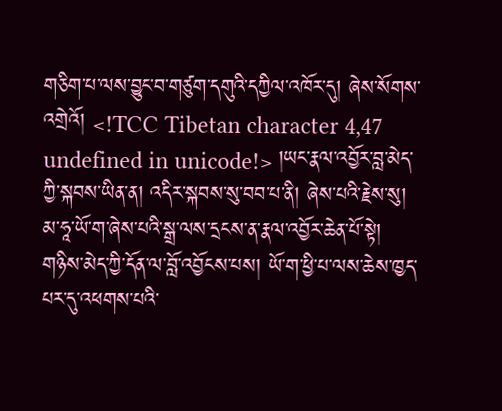གཅིག་པ་ལས་བྱུང་བ་གཙུག་དགུའི་དཀྱིལ་འཁོར་དུ། ཞེས་སོགས་འགྲེའོ། <!TCC Tibetan character 4,47 undefined in unicode!> །ཡང་རྣལ་འབྱོར་བླ་མེད་ཀྱི་སྐབས་ཡིན་ན། འདིར་སྐབས་སུ་བབ་པ་ནི། ཞེས་པའི་རྗེས་སུ། མ་ཧཱ་ཡོ་ག་ཞེས་པའི་སྒྲ་ལས་དྲངས་ན་རྣལ་འབྱོར་ཆེན་པོ་སྟེ། གཉིས་མེད་ཀྱི་དོན་ལ་བློ་འབྱོངས་པས། ཡོ་ག་ཕྱི་པ་ལས་ཆེས་ཁྱད་པར་དུ་འཕགས་པའི་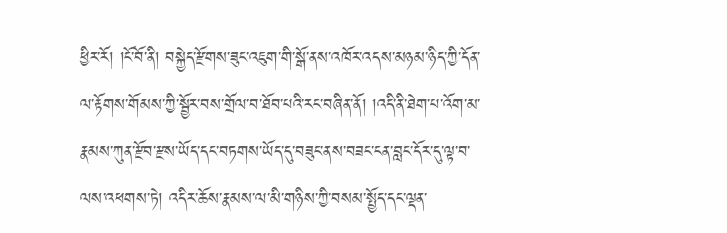ཕྱིར་རོ། །ངོ་བོ་ནི། བསྐྱེད་རྫོགས་ཟུང་འཇུག་གི་སྒོ་ནས་འཁོར་འདས་མཉམ་ཉིད་ཀྱི་དོན་ལ་རྟོགས་གོམས་ཀྱི་སྦྱོར་བས་གྲོལ་བ་ཐོབ་པའི་རང་བཞིན་ནོ། །འདི་ནི་ཐེག་པ་འོག་མ་རྣམས་ཀུན་རྫོབ་རྫས་ཡོད་དང་བཏགས་ཡོད་དུ་བཟུང་ནས་བཟང་ངན་བླང་དོར་དུ་ལྟ་བ་ལས་འཕགས་ཏེ། འདིར་ཆོས་རྣམས་ལ་མི་གཉིས་ཀྱི་བསམ་སྤྱོད་དང་ལྡན་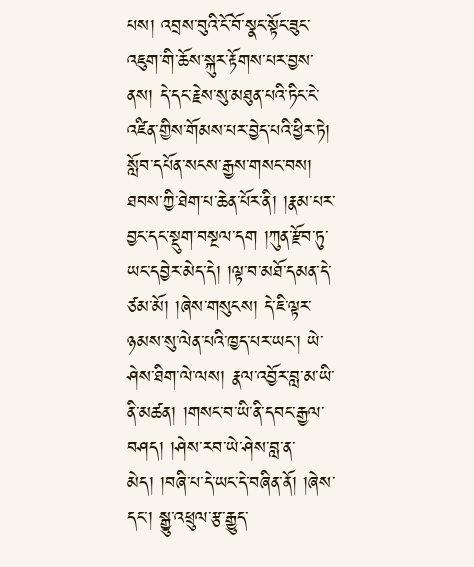པས། འབྲས་བུའི་ངོ་བོ་སྣང་སྟོང་ཟུང་འཇུག་གི་ཆོས་སྐུར་རྟོགས་པར་བྱས་ནས། དེ་དང་རྗེས་སུ་མཐུན་པའི་ཏིང་ངེ་འཛིན་གྱིས་གོམས་པར་བྱེད་པའི་ཕྱིར་ཏེ། སློབ་དཔོན་སངས་རྒྱས་གསང་བས། ཐབས་ཀྱི་ཐེག་པ་ཆེན་པོར་ནི། །རྣམ་པར་བྱང་དང་སྡུག་བསྔལ་དག །ཀུན་རྫོབ་ཏུ་ཡང་དབྱེར་མེད་དེ། །ལྟ་བ་མཐོ་དམན་དེ་ཙམ་མོ། །ཞེས་གསུངས། དེ་ཇི་ལྟར་ཉམས་སུ་ལེན་པའི་ཁྱད་པར་ཡང་། ཡེ་ཤེས་ཐིག་ལེ་ལས། རྣལ་འབྱོར་བླ་མ་ཡི་ནི་མཚན། །གསང་བ་ཡི་ནི་དབང་རྒྱལ་བཤད། །ཤེས་རབ་ཡེ་ཤེས་བླ་ན་མེད། །བཞི་པ་དེ་ཡང་དེ་བཞིན་ནོ། །ཞེས་དང་། སྒྱུ་འཕྲུལ་རྩ་རྒྱུད་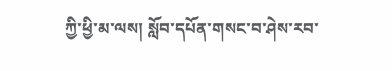ཀྱི་ཕྱི་མ་ལས། སློབ་དཔོན་གསང་བ་ཤེས་རབ་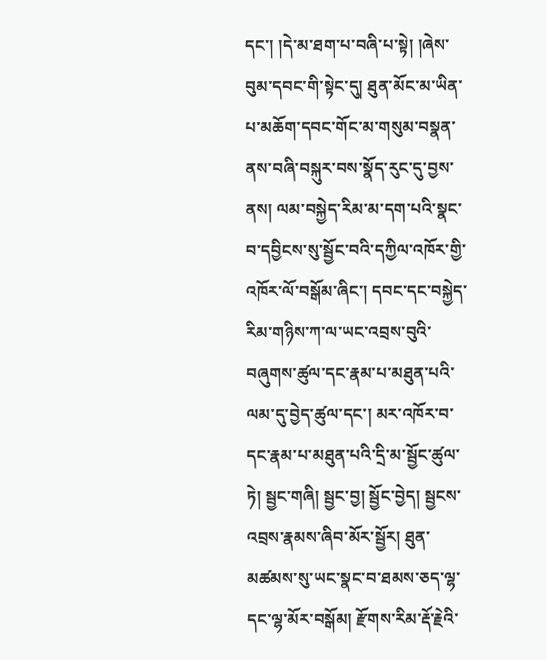དང་། །དེ་མ་ཐག་པ་བཞི་པ་སྟེ། །ཞེས་བུམ་དབང་གི་སྟེང་དུ། ཐུན་མོང་མ་ཡིན་པ་མཆོག་དབང་གོང་མ་གསུམ་བསྣན་ནས་བཞི་བསྐུར་བས་སྣོད་རུང་དུ་བྱས་ནས། ལམ་བསྐྱེད་རིམ་མ་དག་པའི་སྣང་བ་དབྱིངས་སུ་སྦྱོང་བའི་དཀྱིལ་འཁོར་གྱི་འཁོར་ལོ་བསྒོམ་ཞིང་། དབང་དང་བསྐྱེད་རིམ་གཉིས་ཀ་ལ་ཡང་འབྲས་བུའི་བཞུགས་ཚུལ་དང་རྣམ་པ་མཐུན་པའི་ལམ་དུ་བྱེད་ཚུལ་དང་། མར་འཁོར་བ་དང་རྣམ་པ་མཐུན་པའི་དྲི་མ་སྦྱོང་ཚུལ་ཏེ། སྦྱང་གཞི། སྦྱང་བྱ། སྦྱོང་བྱེད། སྦྱངས་འབྲས་རྣམས་ཞིབ་མོར་སྦྱོར། ཐུན་མཚམས་སུ་ཡང་སྣང་བ་ཐམས་ཅད་ལྷ་དང་ལྷ་མོར་བསྒོམ། རྫོགས་རིམ་རྡོ་རྗེའི་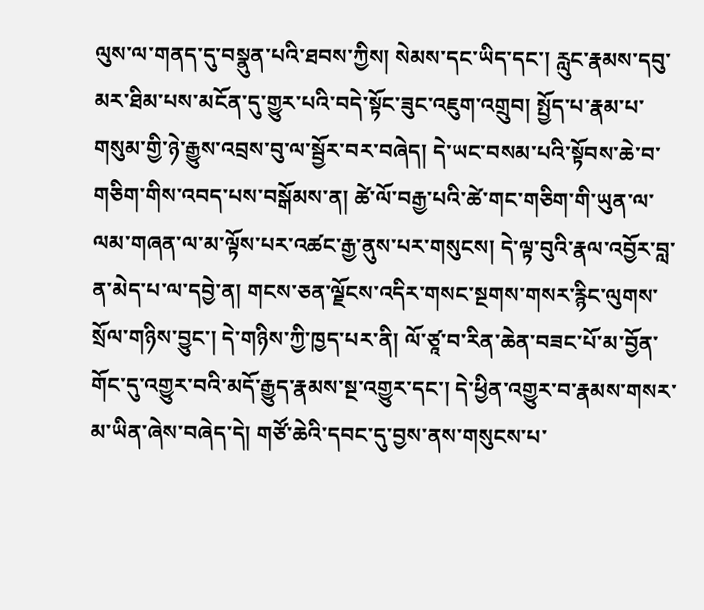ལུས་ལ་གནད་དུ་བསྣུན་པའི་ཐབས་ཀྱིས། སེམས་དང་ཡིད་དང་། རླུང་རྣམས་དབུ་མར་ཐིམ་པས་མངོན་དུ་གྱུར་པའི་བདེ་སྟོང་ཟུང་འཇུག་འགྲུབ། སྤྱོད་པ་རྣམ་པ་གསུམ་གྱི་ཉེ་རྒྱུས་འབྲས་བུ་ལ་སྦྱོར་བར་བཞེད། དེ་ཡང་བསམ་པའི་སྟོབས་ཆེ་བ་གཅིག་གིས་འབད་པས་བསྒོམས་ན། ཚེ་ལོ་བརྒྱ་པའི་ཚེ་གང་གཅིག་གི་ཡུན་ལ་ལམ་གཞན་ལ་མ་ལྟོས་པར་འཚང་རྒྱ་ནུས་པར་གསུངས། དེ་ལྟ་བུའི་རྣལ་འབྱོར་བླ་ན་མེད་པ་ལ་དབྱེ་ན། གངས་ཅན་ལྗོངས་འདིར་གསང་སྔགས་གསར་རྙིང་ལུགས་སྲོལ་གཉིས་བྱུང་། དེ་གཉིས་ཀྱི་ཁྱད་པར་ནི། ལོ་ཙཱ་བ་རིན་ཆེན་བཟང་པོ་མ་བྱོན་གོང་དུ་འགྱུར་བའི་མདོ་རྒྱུད་རྣམས་སྔ་འགྱུར་དང་། དེ་ཕྱིན་འགྱུར་བ་རྣམས་གསར་མ་ཡིན་ཞེས་བཞེད་དེ། གཙོ་ཆེའི་དབང་དུ་བྱས་ནས་གསུངས་པ་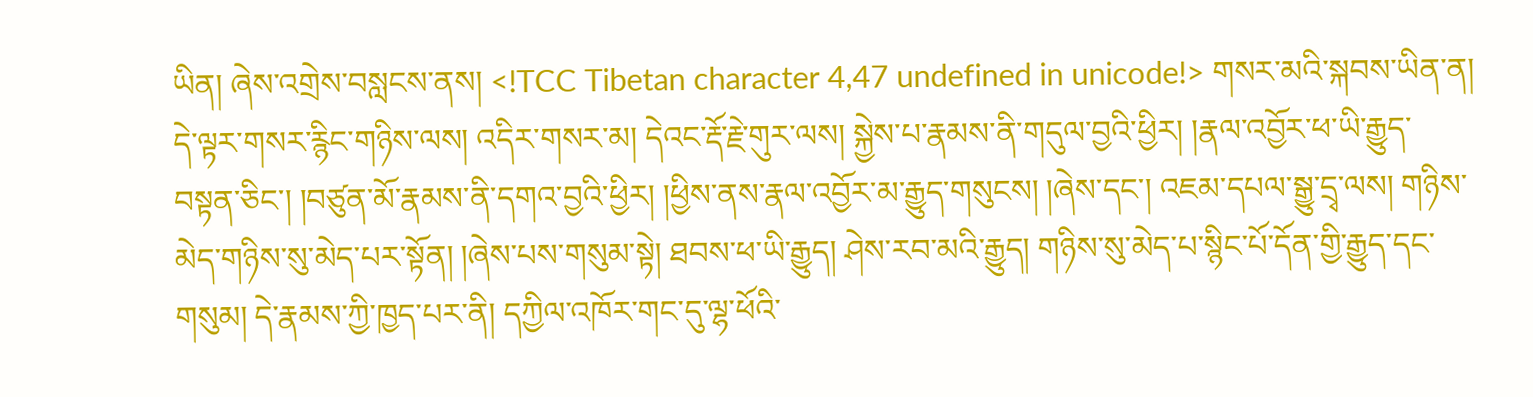ཡིན། ཞེས་འགྲེས་བསླངས་ནས། <!TCC Tibetan character 4,47 undefined in unicode!> གསར་མའི་སྐབས་ཡིན་ན། དེ་ལྟར་གསར་རྙིང་གཉིས་ལས། འདིར་གསར་མ། དེའང་རྡོ་རྗེ་གུར་ལས། སྐྱེས་པ་རྣམས་ནི་གདུལ་བྱའི་ཕྱིར། །རྣལ་འབྱོར་ཕ་ཡི་རྒྱུད་བསྟན་ཅིང་། །བཙུན་མོ་རྣམས་ནི་དགའ་བྱའི་ཕྱིར། །ཕྱིས་ནས་རྣལ་འབྱོར་མ་རྒྱུད་གསུངས། །ཞེས་དང་། འཇམ་དཔལ་སྒྱུ་དྲྭ་ལས། གཉིས་མེད་གཉིས་སུ་མེད་པར་སྟོན། །ཞེས་པས་གསུམ་སྟེ། ཐབས་ཕ་ཡི་རྒྱུད། ཤེས་རབ་མའི་རྒྱུད། གཉིས་སུ་མེད་པ་སྙིང་པོ་དོན་གྱི་རྒྱུད་དང་གསུམ། དེ་རྣམས་ཀྱི་ཁྱད་པར་ནི། དཀྱིལ་འཁོར་གང་དུ་ལྷ་ཕོའི་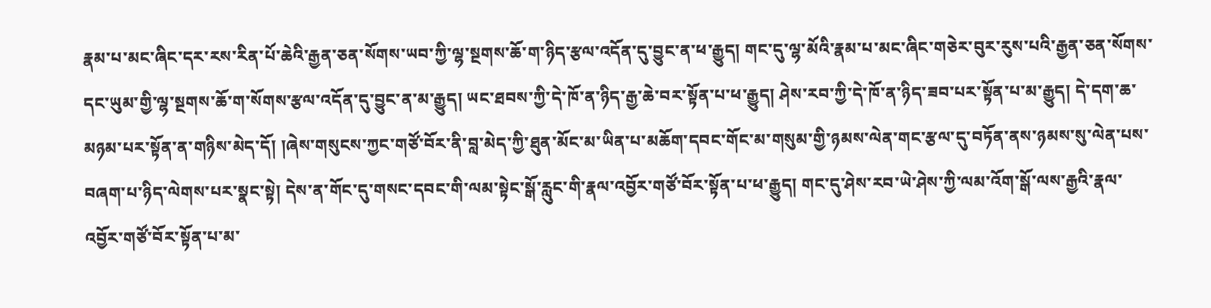རྣམ་པ་མང་ཞིང་དར་རས་རིན་པོ་ཆེའི་རྒྱན་ཅན་སོགས་ཡབ་ཀྱི་ལྷ་སྔགས་ཆོ་ག་ཉིད་རྩལ་འདོན་དུ་བྱུང་ན་ཕ་རྒྱུད། གང་དུ་ལྷ་མོའི་རྣམ་པ་མང་ཞིང་གཅེར་བུར་རུས་པའི་རྒྱན་ཅན་སོགས་དང་ཡུམ་གྱི་ལྷ་སྔགས་ཆོ་ག་སོགས་རྩལ་འདོན་དུ་བྱུང་ན་མ་རྒྱུད། ཡང་ཐབས་ཀྱི་དེ་ཁོ་ན་ཉིད་རྒྱ་ཆེ་བར་སྟོན་པ་ཕ་རྒྱུད། ཤེས་རབ་ཀྱི་དེ་ཁོ་ན་ཉིད་ཟབ་པར་སྟོན་པ་མ་རྒྱུད། དེ་དག་ཆ་མཉམ་པར་སྟོན་ན་གཉིས་མེད་དོ། །ཞེས་གསུངས་ཀྱང་གཙོ་བོར་ནི་བླ་མེད་ཀྱི་ཐུན་མོང་མ་ཡིན་པ་མཆོག་དབང་གོང་མ་གསུམ་གྱི་ཉམས་ལེན་གང་རྩལ་དུ་བཏོན་ནས་ཉམས་སུ་ལེན་པས་བཞག་པ་ཉིད་ལེགས་པར་སྣང་སྟེ། དེས་ན་གོང་དུ་གསང་དབང་གི་ལམ་སྟེང་སྒོ་རླུང་གི་རྣལ་འབྱོར་གཙོ་བོར་སྟོན་པ་ཕ་རྒྱུད། གང་དུ་ཤེས་རབ་ཡེ་ཤེས་ཀྱི་ལམ་འོག་སྒོ་ལས་རྒྱའི་རྣལ་འབྱོར་གཙོ་བོར་སྟོན་པ་མ་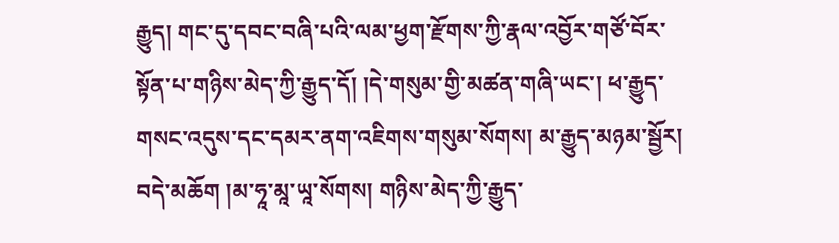རྒྱུད། གང་དུ་དབང་བཞི་པའི་ལམ་ཕྱག་རྫོགས་ཀྱི་རྣལ་འབྱོར་གཙོ་བོར་སྟོན་པ་གཉིས་མེད་ཀྱི་རྒྱུད་དོ། །དེ་གསུམ་གྱི་མཚན་གཞི་ཡང་། ཕ་རྒྱུད་གསང་འདུས་དང་དམར་ནག་འཇིགས་གསུམ་སོགས། མ་རྒྱུད་མཉམ་སྦྱོར། བདེ་མཆོག །མ་ཧཱ་མཱ་ཡཱ་སོགས། གཉིས་མེད་ཀྱི་རྒྱུད་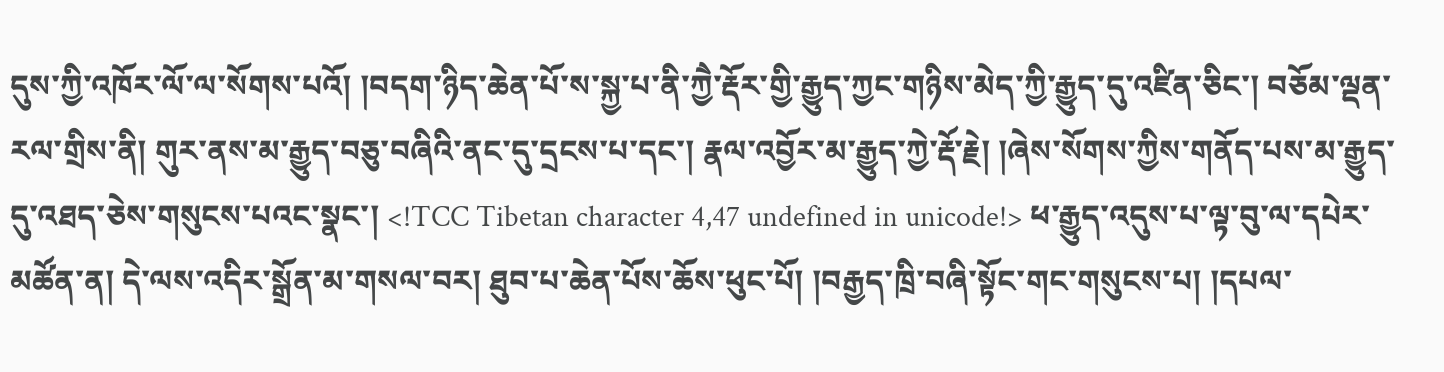དུས་ཀྱི་འཁོར་ལོ་ལ་སོགས་པའོ། །བདག་ཉིད་ཆེན་པོ་ས་སྐྱ་པ་ནི་ཀྱཻ་རྡོར་གྱི་རྒྱུད་ཀྱང་གཉིས་མེད་ཀྱི་རྒྱུད་དུ་འཛིན་ཅིང་། བཅོམ་ལྡན་རལ་གྲིས་ནི། གུར་ནས་མ་རྒྱུད་བཅུ་བཞིའི་ནང་དུ་དྲངས་པ་དང་། རྣལ་འབྱོར་མ་རྒྱུད་ཀྱེ་རྡོ་རྗེ། །ཞེས་སོགས་ཀྱིས་གནོད་པས་མ་རྒྱུད་དུ་འཐད་ཅེས་གསུངས་པའང་སྣང་། <!TCC Tibetan character 4,47 undefined in unicode!> ཕ་རྒྱུད་འདུས་པ་ལྟ་བུ་ལ་དཔེར་མཚོན་ན། དེ་ལས་འདིར་སྒྲོན་མ་གསལ་བར། ཐུབ་པ་ཆེན་པོས་ཆོས་ཕུང་པོ། །བརྒྱད་ཁྲི་བཞི་སྟོང་གང་གསུངས་པ། །དཔལ་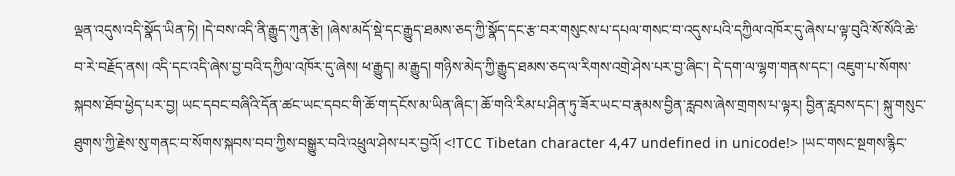ལྡན་འདུས་འདི་སྣོད་ཡིན་ཏེ། །དེ་བས་འདི་ནི་རྒྱུད་ཀུན་རྩེ། །ཞེས་མདོ་སྡེ་དང་རྒྱུད་ཐམས་ཅད་ཀྱི་སྣོད་དང་རྩ་བར་གསུངས་པ་དཔལ་གསང་བ་འདུས་པའི་དཀྱིལ་འཁོར་དུ་ཞེས་པ་ལྟ་བུའི་སོ་སོའི་ཆེ་བ་རེ་བརྗོད་ནས། འདི་དང་འདི་ཞེས་བྱ་བའི་དཀྱིལ་འཁོར་དུ་ཞེས། ཕ་རྒྱུད། མ་རྒྱུད། གཉིས་མེད་ཀྱི་རྒྱུད་ཐམས་ཅད་ལ་རིགས་འགྲེ་ཤེས་པར་བྱ་ཞིང་། དེ་དག་ལ་ལྷག་གནས་དང་། འཇུག་པ་སོགས་སྐབས་ཐོབ་ཕྱེད་པར་བྱ། ཡང་དབང་བཞིའི་དོན་ཚང་ཡང་དབང་གི་ཆོ་ག་དངོས་མ་ཡིན་ཞིང་། ཆོ་གའི་རིམ་པ་ཤིན་ཏུ་ཟོར་ཡང་བ་རྣམས་བྱིན་རླབས་ཞེས་གྲགས་པ་ལྟར། བྱིན་རླབས་དང་། སྐུ་གསུང་ཐུགས་ཀྱི་རྗེས་སུ་གནང་བ་སོགས་སྐབས་བབ་ཀྱིས་བསྒྱུར་བའི་འཕྲུལ་ཤེས་པར་བྱའོ། <!TCC Tibetan character 4,47 undefined in unicode!> །ཡང་གསང་སྔགས་རྙིང་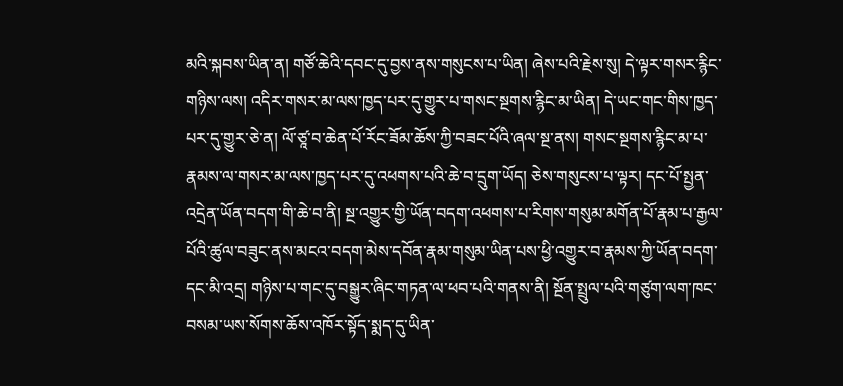མའི་སྐབས་ཡིན་ན། གཙོ་ཆེའི་དབང་དུ་བྱས་ནས་གསུངས་པ་ཡིན། ཞེས་པའི་རྗེས་སུ། དེ་ལྟར་གསར་རྙིང་གཉིས་ལས། འདིར་གསར་མ་ལས་ཁྱད་པར་དུ་གྱུར་པ་གསང་སྔགས་རྙིང་མ་ཡིན། དེ་ཡང་གང་གིས་ཁྱད་པར་དུ་གྱུར་ཅེ་ན། ལོ་ཙཱ་བ་ཆེན་པོ་རོང་ཟོམ་ཆོས་ཀྱི་བཟང་པོའི་ཞལ་སྔ་ནས། གསང་སྔགས་རྙིང་མ་པ་རྣམས་ལ་གསར་མ་ལས་ཁྱད་པར་དུ་འཕགས་པའི་ཆེ་བ་དྲུག་ཡོད། ཅེས་གསུངས་པ་ལྟར། དང་པོ་སྤྱན་འདྲེན་ཡོན་བདག་གི་ཆེ་བ་ནི། སྔ་འགྱུར་གྱི་ཡོན་བདག་འཕགས་པ་རིགས་གསུམ་མགོན་པོ་རྣམ་པ་རྒྱལ་པོའི་ཚུལ་བཟུང་ནས་མངའ་བདག་མེས་དབོན་རྣམ་གསུམ་ཡིན་པས་ཕྱི་འགྱུར་བ་རྣམས་ཀྱི་ཡོན་བདག་དང་མི་འདྲ། གཉིས་པ་གང་དུ་བསྒྱུར་ཞིང་གཏན་ལ་ཕབ་པའི་གནས་ནི། སྔོན་སྤྲུལ་པའི་གཙུག་ལག་ཁང་བསམ་ཡས་སོགས་ཆོས་འཁོར་སྟོད་སྨད་དུ་ཡིན་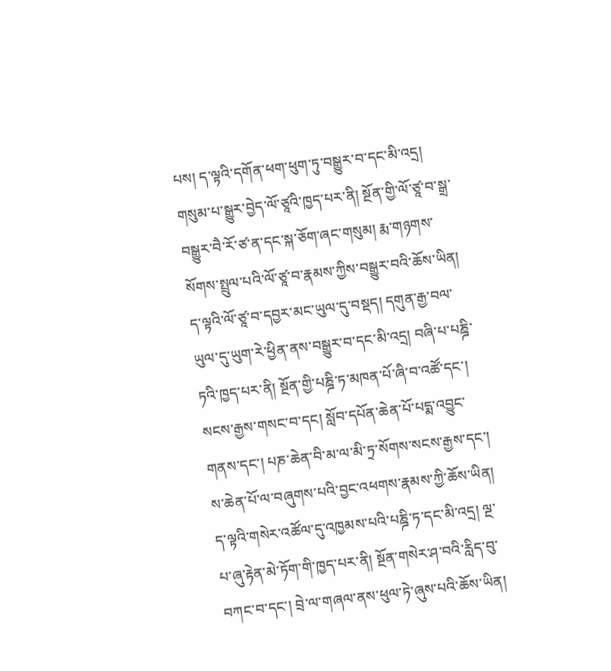པས། ད་ལྟའི་དགོན་ཕག་ཕུག་ཏུ་བསྒྱུར་བ་དང་མི་འདྲ། གསུམ་པ་སྒྱུར་བྱེད་ལོ་ཙཱའི་ཁྱད་པར་ནི། སྔོན་གྱི་ལོ་ཙཱ་བ་སྒྲ་བསྒྱུར་བཻ་རོ་ཙ་ན་དང་སྐ་ཅོག་ཞང་གསུམ། རྨ་གཉགས་སོགས་སྤྲུལ་པའི་ལོ་ཙཱ་བ་རྣམས་ཀྱིས་བསྒྱུར་བའི་ཆོས་ཡིན། ད་ལྟའི་ལོ་ཙཱ་བ་དབྱར་མང་ཡུལ་དུ་བསྡད། དགུན་རྒྱ་བལ་ཡུལ་དུ་ཡུག་རེ་ཕྱིན་ནས་བསྒྱུར་བ་དང་མི་འདྲ། བཞི་པ་པཎྜི་ཏའི་ཁྱད་པར་ནི། སྔོན་གྱི་པཎྜི་ཏ་མཁན་པོ་ཞི་བ་འཚོ་དང་། སངས་རྒྱས་གསང་བ་དང། སློབ་དཔོན་ཆེན་པོ་པདྨ་འབྱུང་གནས་དང་། པཎ་ཆེན་བི་མ་ལ་མི་ཏྲ་སོགས་སངས་རྒྱས་དང་། ས་ཆེན་པོ་ལ་བཞུགས་པའི་བྱང་འཕགས་རྣམས་ཀྱི་ཆོས་ཡིན། ད་ལྟའི་གསེར་འཚོལ་དུ་འཁྱམས་པའི་པཎྜི་ཏ་དང་མི་འདྲ། ལྔ་པ་ཞུ་རྟེན་མེ་ཏོག་གི་ཁྱད་པར་ནི། སྔོན་གསེར་ཤ་བའི་རླིད་བུ་བཀང་བ་དང་། བྲེ་ལ་གཞལ་ནས་ཕུལ་ཏེ་ཞུས་པའི་ཆོས་ཡིན།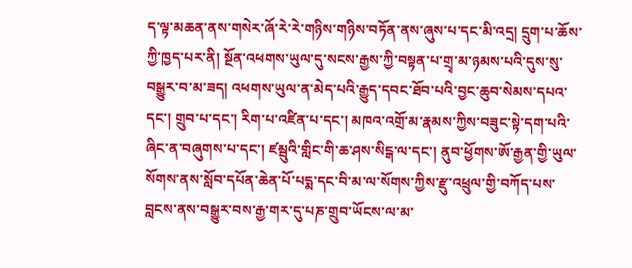ད་ལྟ་མཆན་ནས་གསེར་ཞོ་རེ་རེ་གཉིས་གཉིས་བཏོན་ནས་ཞུས་པ་དང་མི་འདྲ། དྲུག་པ་ཆོས་ཀྱི་ཁྱད་པར་ནི། སྔོན་འཕགས་ཡུལ་དུ་སངས་རྒྱས་ཀྱི་བསྟན་པ་གྲྭ་མ་ཉམས་པའི་དུས་སུ་བསྒྱུར་བ་མ་ཟད། འཕགས་ཡུལ་ན་མེད་པའི་རྒྱུད་དབང་ཐོབ་པའི་བྱང་ཆུབ་སེམས་དཔའ་དང་། གྲུབ་པ་དང་། རིག་པ་འཛིན་པ་དང་། མཁའ་འགྲོ་མ་རྣམས་ཀྱིས་བཟུང་སྟེ་དག་པའི་ཞིང་ན་བཞུགས་པ་དང་། ཛམྦུའི་གླིང་གི་ཆ་ཤས་སིངྒ་ལ་དང་། ནུབ་ཕྱོགས་ཨོ་རྒྱན་གྱི་ཡུལ་སོགས་ནས་སློབ་དཔོན་ཆེན་པོ་པདྨ་དང་བི་མ་ལ་སོགས་ཀྱིས་རྫུ་འཕྲུལ་གྱི་བཀོད་པས་བླངས་ནས་བསྒྱུར་བས་རྒྱ་གར་དུ་པཎ་གྲུབ་ཡོངས་ལ་མ་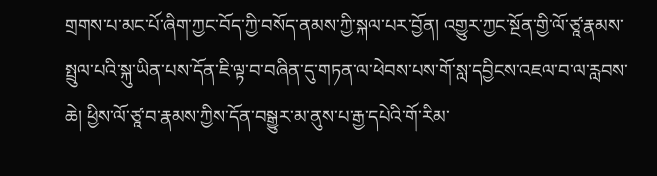གྲགས་པ་མང་པོ་ཞིག་ཀྱང་བོད་ཀྱི་བསོད་ནམས་ཀྱི་སྐལ་པར་བྱོན། འགྱུར་ཀྱང་སྔོན་གྱི་ལོ་ཙཱ་རྣམས་སྤྲུལ་པའི་སྐུ་ཡིན་པས་དོན་ཇི་ལྟ་བ་བཞིན་དུ་གཏན་ལ་ཕེབས་པས་གོ་སླ་དབྱིངས་འཇལ་བ་ལ་རླབས་ཆེ། ཕྱིས་ལོ་ཙཱ་བ་རྣམས་ཀྱིས་དོན་བསྒྱུར་མ་ནུས་པ་རྒྱ་དཔེའི་གོ་རིམ་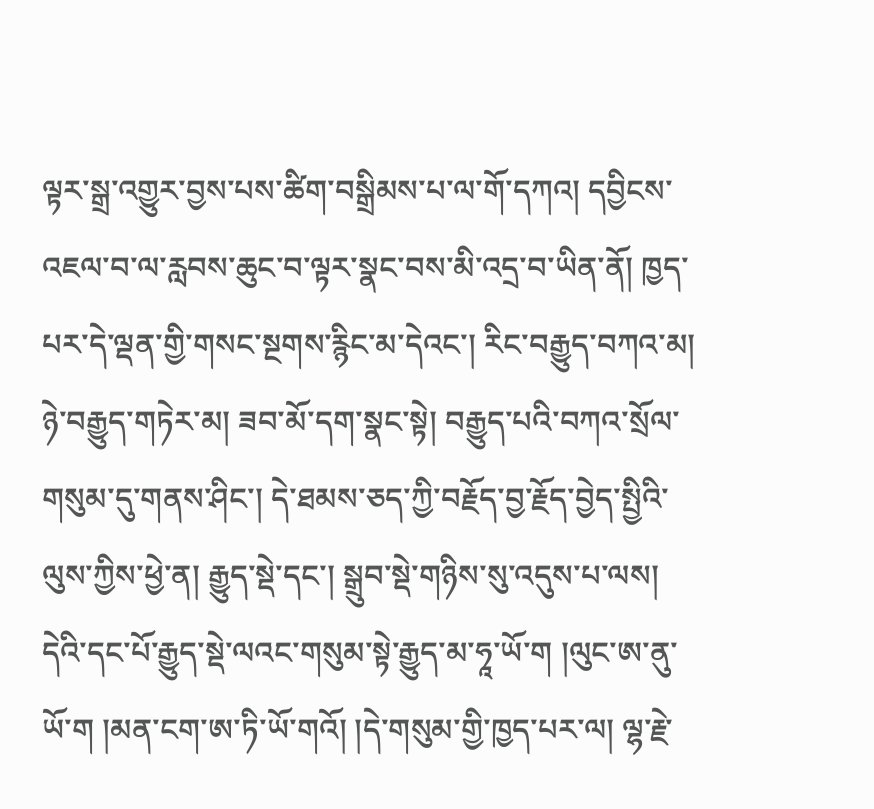ལྟར་སྒྲ་འགྱུར་བྱས་པས་ཚིག་བསྒྲིམས་པ་ལ་གོ་དཀའ། དབྱིངས་འཇལ་བ་ལ་རླབས་ཆུང་བ་ལྟར་སྣང་བས་མི་འདྲ་བ་ཡིན་ནོ། ཁྱད་པར་དེ་ལྡན་གྱི་གསང་སྔགས་རྙིང་མ་དེའང་། རིང་བརྒྱུད་བཀའ་མ། ཉེ་བརྒྱུད་གཏེར་མ། ཟབ་མོ་དག་སྣང་སྟེ། བརྒྱུད་པའི་བཀའ་སྲོལ་གསུམ་དུ་གནས་ཤིང་། དེ་ཐམས་ཅད་ཀྱི་བརྗོད་བྱ་རྗོད་བྱེད་སྤྱིའི་ལུས་ཀྱིས་ཕྱེ་ན། རྒྱུད་སྡེ་དང་། སྒྲུབ་སྡེ་གཉིས་སུ་འདུས་པ་ལས། དེའི་དང་པོ་རྒྱུད་སྡེ་ལའང་གསུམ་སྟེ་རྒྱུད་མ་ཧཱ་ཡོ་ག །ལུང་ཨ་ནུ་ཡོ་ག །མན་ངག་ཨ་ཏི་ཡོ་གའོ། །དེ་གསུམ་གྱི་ཁྱད་པར་ལ། ལྷ་རྗེ་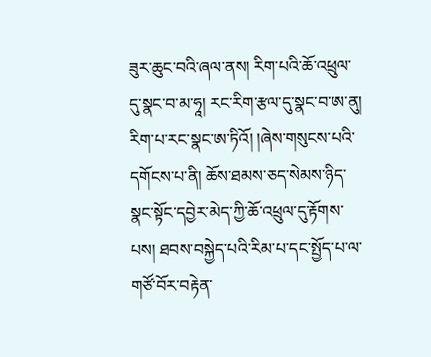ཟུར་ཆུང་བའི་ཞལ་ནས། རིག་པའི་ཆོ་འཕྲུལ་དུ་སྣང་བ་མ་ཧཱ། རང་རིག་རྩལ་དུ་སྣང་བ་ཨ་ནུ། རིག་པ་རང་སྣང་ཨ་ཏིའོ། །ཞེས་གསུངས་པའི་དགོངས་པ་ནི། ཆོས་ཐམས་ཅད་སེམས་ཉིད་སྣང་སྟོང་དབྱེར་མེད་ཀྱི་ཆོ་འཕྲུལ་དུ་རྟོགས་པས། ཐབས་བསྐྱེད་པའི་རིམ་པ་དང་སྤྱོད་པ་ལ་གཙོ་བོར་བརྟེན་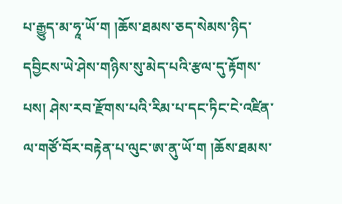པ་རྒྱུད་མ་ཧཱ་ཡོ་ག །ཆོས་ཐམས་ཅད་སེམས་ཉིད་དབྱིངས་ཡེ་ཤེས་གཉིས་སུ་མེད་པའི་རྩལ་དུ་རྟོགས་པས། ཤེས་རབ་རྫོགས་པའི་རིམ་པ་དང་ཏིང་ངེ་འཛིན་ལ་གཙོ་བོར་བརྟེན་པ་ལུང་ཨ་ནུ་ཡོ་ག །ཆོས་ཐམས་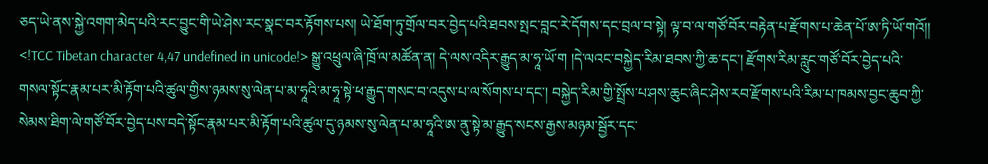ཅད་ཡེ་ནས་སྐྱེ་འགག་མེད་པའི་རང་བྱུང་གི་ཡེ་ཤེས་རང་སྣང་བར་རྟོགས་པས། ཡེ་ཐོག་ཏུ་གྲོལ་བར་བྱེད་པའི་ཐབས་སྤང་བླང་རེ་དོགས་དང་བྲལ་བ་སྟེ། ལྟ་བ་ལ་གཙོ་བོར་བརྟེན་པ་རྫོགས་པ་ཆེན་པོ་ཨ་ཏི་ཡོ་གའོ།། <!TCC Tibetan character 4,47 undefined in unicode!> སྒྱུ་འཕྲུལ་ཞི་ཁྲོ་ལ་མཚོན་ན། དེ་ལས་འདིར་རྒྱུད་མ་ཧཱ་ཡོ་ག །དེ་ལའང་བསྐྱེད་རིམ་ཐབས་ཀྱི་ཆ་དང་། རྫོགས་རིམ་རླུང་གཙོ་བོར་བྱེད་པའི་གསལ་སྟོང་རྣམ་པར་མི་རྟོག་པའི་ཚུལ་གྱིས་ཉམས་སུ་ལེན་པ་མ་ཧཱའི་མ་ཧཱ་སྟེ་ཕ་རྒྱུད་གསང་བ་འདུས་པ་ལ་སོགས་པ་དང་། བསྐྱེད་རིམ་གྱི་སྤྲོས་པ་ཤས་ཆུང་ཞིང་ཤེས་རབ་རྫོགས་པའི་རིམ་པ་ཁམས་བྱང་ཆུབ་ཀྱི་སེམས་ཐིག་ལེ་གཙོ་བོར་བྱེད་པས་བདེ་སྟོང་རྣམ་པར་མི་རྟོག་པའི་ཚུལ་དུ་ཉམས་སུ་ལེན་པ་མ་ཧཱའི་ཨ་ནུ་སྟེ་མ་རྒྱུད་སངས་རྒྱས་མཉམ་སྦྱོར་དང་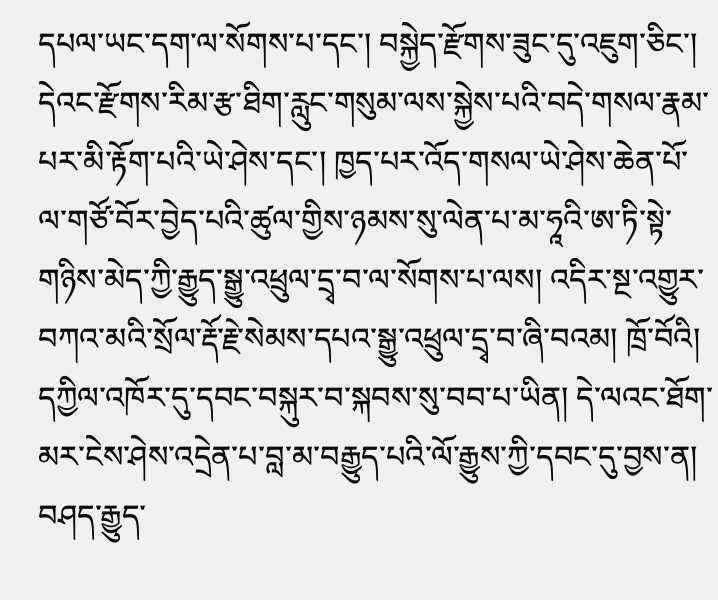དཔལ་ཡང་དག་ལ་སོགས་པ་དང་། བསྐྱེད་རྫོགས་ཟུང་དུ་འཇུག་ཅིང་། དེའང་རྫོགས་རིམ་རྩ་ཐིག་རླུང་གསུམ་ལས་སྐྱེས་པའི་བདེ་གསལ་རྣམ་པར་མི་རྟོག་པའི་ཡེ་ཤེས་དང་། ཁྱད་པར་འོད་གསལ་ཡེ་ཤེས་ཆེན་པོ་ལ་གཙོ་བོར་བྱེད་པའི་ཚུལ་གྱིས་ཉམས་སུ་ལེན་པ་མ་ཧཱའི་ཨ་ཏི་སྟེ་གཉིས་མེད་ཀྱི་རྒྱུད་སྒྱུ་འཕྲུལ་དྲྭ་བ་ལ་སོགས་པ་ལས། འདིར་སྔ་འགྱུར་བཀའ་མའི་སྲོལ་རྡོ་རྗེ་སེམས་དཔའ་སྒྱུ་འཕྲུལ་དྲྭ་བ་ཞི་བའམ། ཁྲོ་བོའི། དཀྱིལ་འཁོར་དུ་དབང་བསྐུར་བ་སྐབས་སུ་བབ་པ་ཡིན། དེ་ལའང་ཐོག་མར་ངེས་ཤེས་འདྲེན་པ་བླ་མ་བརྒྱུད་པའི་ལོ་རྒྱུས་ཀྱི་དབང་དུ་བྱས་ན། བཤད་རྒྱུད་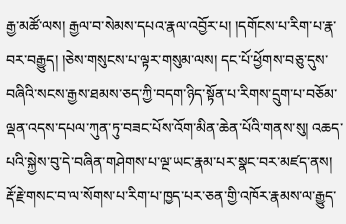རྒྱ་མཚོ་ལས། རྒྱལ་བ་སེམས་དཔའ་རྣལ་འབྱོར་པ། །དགོངས་པ་རིག་པ་རྣ་བར་བརྒྱུད། །ཅེས་གསུངས་པ་ལྟར་གསུམ་ལས། དང་པོ་ཕྱོགས་བཅུ་དུས་བཞིའི་སངས་རྒྱས་ཐམས་ཅད་ཀྱི་བདག་ཉིད་སྟོན་པ་རིགས་དྲུག་པ་བཅོམ་ལྡན་འདས་དཔལ་ཀུན་ཏུ་བཟང་པོས་འོག་མིན་ཆེན་པོའི་གནས་སུ། འཆད་པའི་སྐྱེས་བུ་དེ་བཞིན་གཤེགས་པ་ལྔ་ཡང་རྣམ་པར་སྣང་བར་མཛད་ནས། རྡོ་རྗེ་གསང་བ་ལ་སོགས་པ་རིག་པ་ཁྱད་པར་ཅན་གྱི་འཁོར་རྣམས་ལ་རྒྱུད་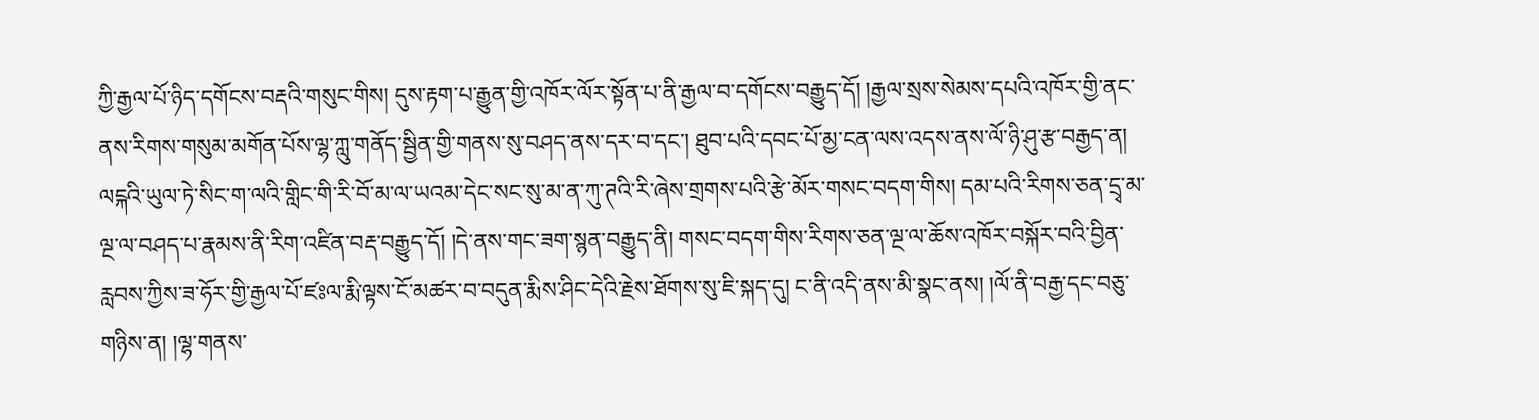ཀྱི་རྒྱལ་པོ་ཉིད་དགོངས་བརྡའི་གསུང་གིས། དུས་རྟག་པ་རྒྱུན་གྱི་འཁོར་ལོར་སྟོན་པ་ནི་རྒྱལ་བ་དགོངས་བརྒྱུད་དོ། །རྒྱལ་སྲས་སེམས་དཔའི་འཁོར་གྱི་ནང་ནས་རིགས་གསུམ་མགོན་པོས་ལྷ་ཀླུ་གནོད་སྦྱིན་གྱི་གནས་སུ་བཤད་ནས་དར་བ་དང་། ཐུབ་པའི་དབང་པོ་མྱ་ངན་ལས་འདས་ནས་ལོ་ཉི་ཤུ་རྩ་བརྒྱད་ན། ལངྐའི་ཡུལ་ཏེ་སིང་ག་ལའི་གླིང་གི་རི་བོ་མ་ལ་ཡའམ་དེང་སང་སུ་མ་ན་ཀུ་ཊའི་རི་ཞེས་གྲགས་པའི་རྩེ་མོར་གསང་བདག་གིས། དམ་པའི་རིགས་ཅན་དྲྭ་མ་ལྔ་ལ་བཤད་པ་རྣམས་ནི་རིག་འཛིན་བརྡ་བརྒྱུད་དོ། །དེ་ནས་གང་ཟག་སྙན་བརྒྱུད་ནི། གསང་བདག་གིས་རིགས་ཅན་ལྔ་ལ་ཆོས་འཁོར་བསྐོར་བའི་བྱིན་རླབས་ཀྱིས་ཟ་ཧོར་གྱི་རྒྱལ་པོ་ཛཿལ་རྨི་ལྟས་ངོ་མཚར་བ་བདུན་རྨིས་ཤིང་དེའི་རྗེས་ཐོགས་སུ་ཇི་སྐད་དུ། ང་ནི་འདི་ནས་མི་སྣང་ནས། །ལོ་ནི་བརྒྱ་དང་བཅུ་གཉིས་ན། །ལྷ་གནས་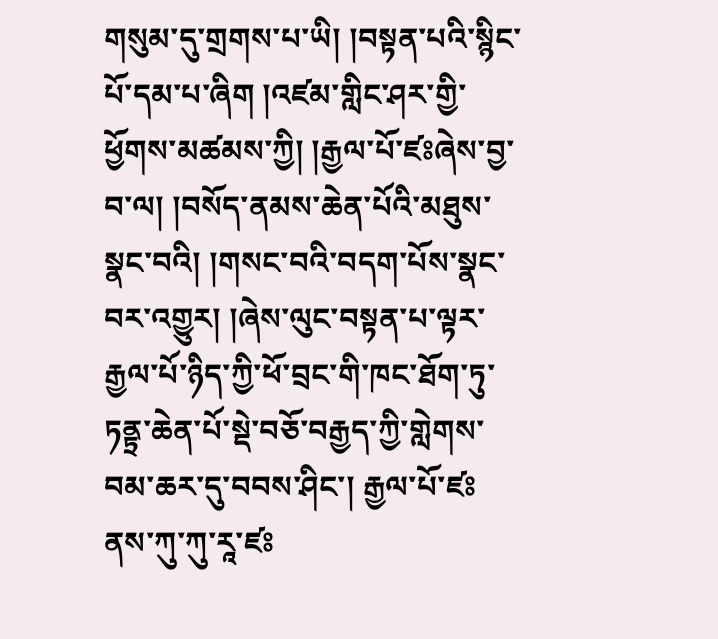གསུམ་དུ་གྲགས་པ་ཡི། །བསྟན་པའི་སྙིང་པོ་དམ་པ་ཞིག །འཛམ་གླིང་ཤར་གྱི་ཕྱོགས་མཚམས་ཀྱི། །རྒྱལ་པོ་ཛཿཞེས་བྱ་བ་ལ། །བསོད་ནམས་ཆེན་པོའི་མཐུས་སྣང་བའི། །གསང་བའི་བདག་པོས་སྣང་བར་འགྱུར། །ཞེས་ལུང་བསྟན་པ་ལྟར་རྒྱལ་པོ་ཉིད་ཀྱི་ཕོ་བྲང་གི་ཁང་ཐོག་ཏུ་ཏནྟྲ་ཆེན་པོ་སྡེ་བཅོ་བརྒྱད་ཀྱི་གླེགས་བམ་ཆར་དུ་བབས་ཤིང་། རྒྱལ་པོ་ཛཿནས་ཀུ་ཀུ་རཱ་ཛཿ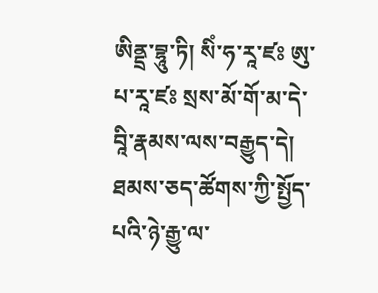ཨིནྡྲ་བྷཱུ་ཏི། སིཾ་ཧ་རཱ་ཛཿ ཨུ་པ་རཱ་ཛཿ སྲས་མོ་གོ་མ་དེ་བཱི་རྣམས་ལས་བརྒྱུད་དེ། ཐམས་ཅད་ཚོགས་ཀྱི་སྤྱོད་པའི་ཉེ་རྒྱུ་ལ་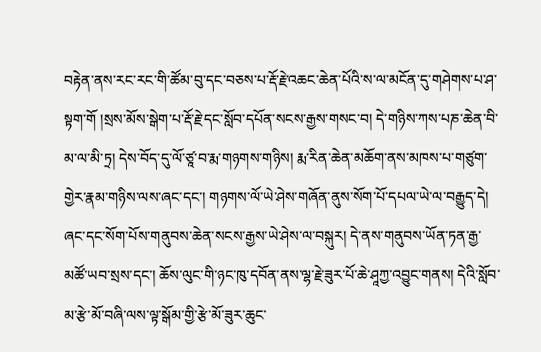བརྟེན་ནས་རང་རང་གི་ཚོམ་བུ་དང་བཅས་པ་རྡོ་རྗེ་འཆང་ཆེན་པོའི་ས་ལ་མངོན་དུ་གཤེགས་པ་ཤ་སྟག་གོ །སྲས་མོས་སྒེག་པ་རྡོ་རྗེ་དང་སློབ་དཔོན་སངས་རྒྱས་གསང་བ། དེ་གཉིས་ཀས་པཎ་ཆེན་བི་མ་ལ་མི་ཏྲ། དེས་བོད་དུ་ལོ་ཙཱ་བ་རྨ་གཉགས་གཉིས། རྨ་རིན་ཆེན་མཆོག་ནས་མཁས་པ་གཙུག་གྱེར་རྣམ་གཉིས་ལས་ཞང་དང་། གཉགས་ལོ་ཡེ་ཤེས་གཞོན་ནུས་སོག་པོ་དཔལ་ཡེ་ལ་བརྒྱུད་དེ། ཞང་དང་སོག་པོས་གནུབས་ཆེན་སངས་རྒྱས་ཡེ་ཤེས་ལ་བསྐུར། དེ་ནས་གནུབས་ཡོན་ཏན་རྒྱ་མཚོ་ཡབ་སྲས་དང་། ཆོས་ལུང་གི་ཉང་ཁུ་དབོན་ནས་ལྷ་རྗེ་ཟུར་པོ་ཆེ་ཤཱཀྱ་འབྱུང་གནས། དེའི་སློབ་མ་རྩེ་མོ་བཞི་ལས་ལྟ་སྒོམ་གྱི་རྩེ་མོ་ཟུར་ཆུང་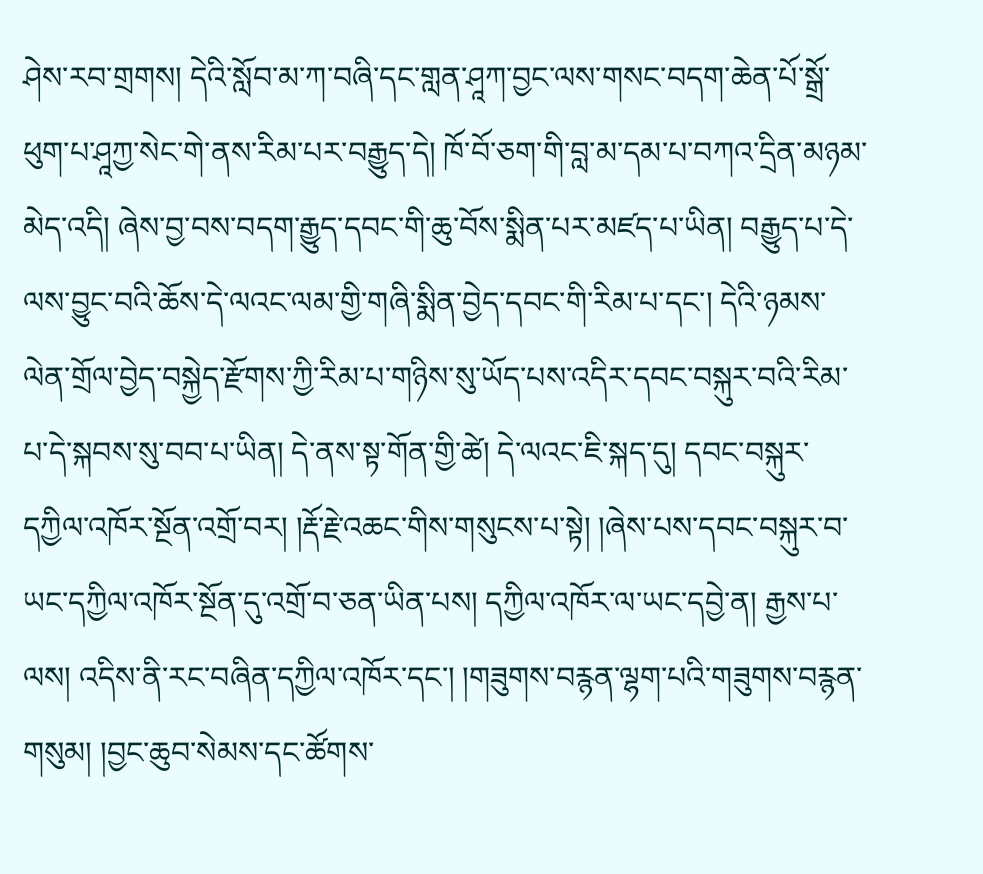ཤེས་རབ་གྲགས། དེའི་སློབ་མ་ཀ་བཞི་དང་གླན་ཤཱཀ་བྱང་ལས་གསང་བདག་ཆེན་པོ་སྒྲོ་ཕུག་པ་ཤཱཀྱ་སེང་གེ་ནས་རིམ་པར་བརྒྱུད་དེ། ཁོ་བོ་ཅག་གི་བླ་མ་དམ་པ་བཀའ་དྲིན་མཉམ་མེད་འདི། ཞེས་བྱ་བས་བདག་རྒྱུད་དབང་གི་ཆུ་བོས་སྨིན་པར་མཛད་པ་ཡིན། བརྒྱུད་པ་དེ་ལས་བྱུང་བའི་ཆོས་དེ་ལའང་ལམ་གྱི་གཞི་སྨིན་བྱེད་དབང་གི་རིམ་པ་དང་། དེའི་ཉམས་ལེན་གྲོལ་བྱེད་བསྐྱེད་རྫོགས་ཀྱི་རིམ་པ་གཉིས་སུ་ཡོད་པས་འདིར་དབང་བསྐུར་བའི་རིམ་པ་དེ་སྐབས་སུ་བབ་པ་ཡིན། དེ་ནས་སྟ་གོན་གྱི་ཚེ། དེ་ལའང་ཇི་སྐད་དུ། དབང་བསྐུར་དཀྱིལ་འཁོར་སྔོན་འགྲོ་བར། །རྡོ་རྗེ་འཆང་གིས་གསུངས་པ་སྟེ། །ཞེས་པས་དབང་བསྐུར་བ་ཡང་དཀྱིལ་འཁོར་སྔོན་དུ་འགྲོ་བ་ཅན་ཡིན་པས། དཀྱིལ་འཁོར་ལ་ཡང་དབྱེ་ན། རྒྱས་པ་ལས། འདིས་ནི་རང་བཞིན་དཀྱིལ་འཁོར་དང་། །གཟུགས་བརྙན་ལྷག་པའི་གཟུགས་བརྙན་གསུམ། །བྱང་ཆུབ་སེམས་དང་ཚོགས་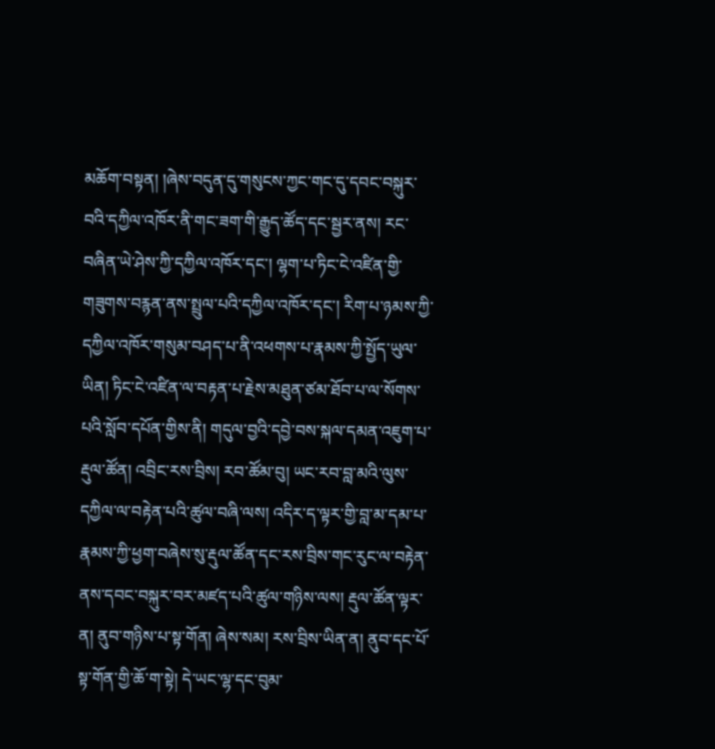མཆོག་བསྟན། །ཞེས་བདུན་དུ་གསུངས་ཀྱང་གང་དུ་དབང་བསྐུར་བའི་དཀྱིལ་འཁོར་ནི་གང་ཟག་གི་རྒྱུད་ཚོད་དང་སྦྱར་ནས། རང་བཞིན་ཡེ་ཤེས་ཀྱི་དཀྱིལ་འཁོར་དང་། ལྷག་པ་ཏིང་ངེ་འཛིན་གྱི་གཟུགས་བརྙན་ནས་སྤྲུལ་པའི་དཀྱིལ་འཁོར་དང་། རིག་པ་ཉམས་ཀྱི་དཀྱིལ་འཁོར་གསུམ་བཤད་པ་ནི་འཕགས་པ་རྣམས་ཀྱི་སྤྱོད་ཡུལ་ཡིན། ཏིང་ངེ་འཛིན་ལ་བརྟན་པ་རྗེས་མཐུན་ཙམ་ཐོབ་པ་ལ་སོགས་པའི་སློབ་དཔོན་གྱིས་ནི། གདུལ་བྱའི་དབྱེ་བས་སྐལ་དམན་འཇུག་པ་རྡུལ་ཚོན། འབྲིང་རས་བྲིས། རབ་ཚོམ་བུ། ཡང་རབ་བླ་མའི་ལུས་དཀྱིལ་ལ་བརྟེན་པའི་ཚུལ་བཞི་ལས། འདིར་ད་ལྟར་གྱི་བླ་མ་དམ་པ་རྣམས་ཀྱི་ཕྱག་བཞེས་སུ་རྡུལ་ཚོན་དང་རས་བྲིས་གང་རུང་ལ་བརྟེན་ནས་དབང་བསྐུར་བར་མཛད་པའི་ཚུལ་གཉིས་ལས། རྡུལ་ཚོན་ལྟར་ན། ནུབ་གཉིས་པ་སྟ་གོན། ཞེས་སམ། རས་བྲིས་ཡིན་ན། ནུབ་དང་པོ་སྟ་གོན་གྱི་ཆོ་ག་སྟེ། དེ་ཡང་ལྷ་དང་བུམ་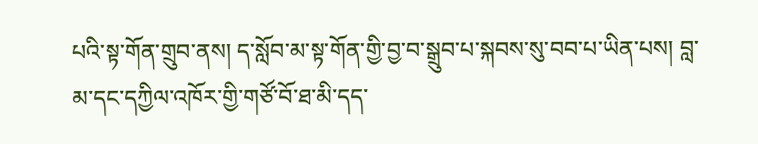པའི་སྟ་གོན་གྲུབ་ནས། ད་སློབ་མ་སྟ་གོན་གྱི་བྱ་བ་སྒྲུབ་པ་སྐབས་སུ་བབ་པ་ཡིན་པས། བླ་མ་དང་དཀྱིལ་འཁོར་གྱི་གཙོ་བོ་ཐ་མི་དད་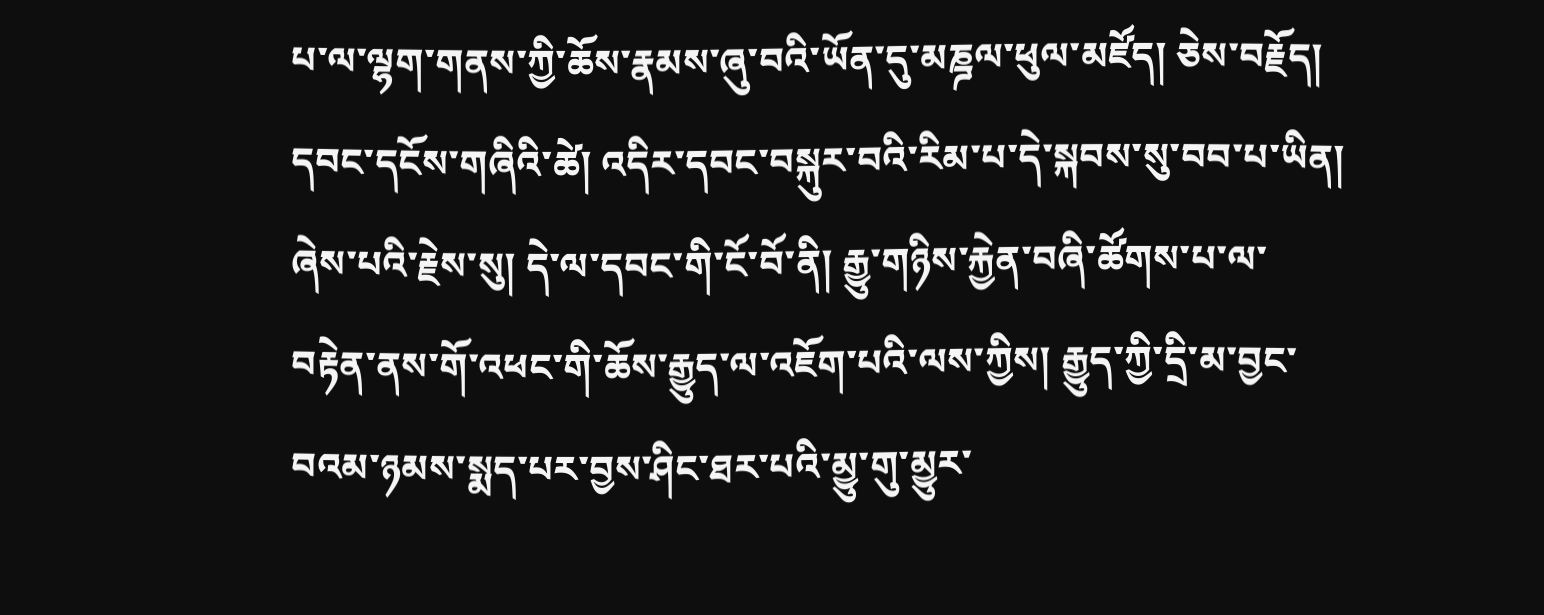པ་ལ་ལྷག་གནས་ཀྱི་ཆོས་རྣམས་ཞུ་བའི་ཡོན་དུ་མཎྜལ་ཕུལ་མཛོད། ཅེས་བརྗོད། དབང་དངོས་གཞིའི་ཚེ། འདིར་དབང་བསྐུར་བའི་རིམ་པ་དེ་སྐབས་སུ་བབ་པ་ཡིན། ཞེས་པའི་རྗེས་སུ། དེ་ལ་དབང་གི་ངོ་བོ་ནི། རྒྱུ་གཉིས་རྐྱེན་བཞི་ཚོགས་པ་ལ་བརྟེན་ནས་གོ་འཕང་གི་ཆོས་རྒྱུད་ལ་འཇོག་པའི་ལས་ཀྱིས། རྒྱུད་ཀྱི་དྲི་མ་བྱང་བའམ་ཉམས་སྨད་པར་བྱས་ཤིང་ཐར་པའི་མྱུ་གུ་མྱུར་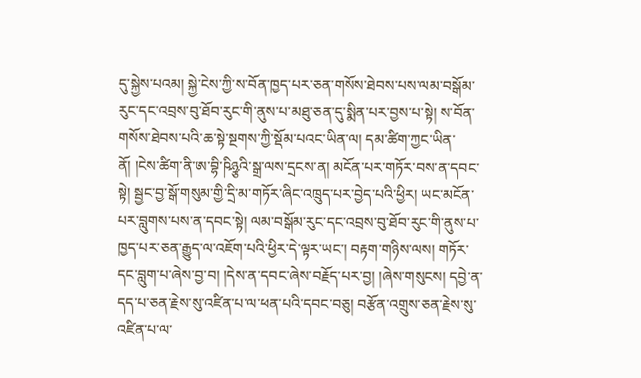དུ་སྐྱེས་པའམ། སྐྱེ་ངེས་ཀྱི་ས་བོན་ཁྱད་པར་ཅན་གསོས་ཐེབས་པས་ལམ་བསྒོམ་རུང་དང་འབྲས་བུ་ཐོབ་རུང་གི་ནུས་པ་མཐུ་ཅན་དུ་སྨིན་པར་བྱས་པ་སྟེ། ས་བོན་གསོས་ཐེབས་པའི་ཆ་སྟེ་སྔགས་ཀྱི་སྡོམ་པའང་ཡིན་ལ། དམ་ཚིག་ཀྱང་ཡིན་ནོ། །ངེས་ཚིག་ནི་ཨ་བྷི་ཥིཉྩའི་སྒྲ་ལས་དྲངས་ན། མངོན་པར་གཏོར་བས་ན་དབང་སྟེ། སྦྱང་བྱ་སྒོ་གསུམ་གྱི་དྲི་མ་གཏོར་ཞིང་འཁྲུད་པར་བྱེད་པའི་ཕྱིར། ཡང་མངོན་པར་བླུགས་པས་ན་དབང་སྟེ། ལམ་བསྒོམ་རུང་དང་འབྲས་བུ་ཐོབ་རུང་གི་ནུས་པ་ཁྱད་པར་ཅན་རྒྱུད་ལ་འཇོག་པའི་ཕྱིར་དེ་ལྟར་ཡང་། བརྟག་གཉིས་ལས། གཏོར་དང་བླུག་པ་ཞེས་བྱ་བ། །དེས་ན་དབང་ཞེས་བརྗོད་པར་བྱ། །ཞེས་གསུངས། དབྱེ་ན་དད་པ་ཅན་རྗེས་སུ་འཛིན་པ་ལ་ཕན་པའི་དབང་བཅུ། བརྩོན་འགྲུས་ཅན་རྗེས་སུ་འཛིན་པ་ལ་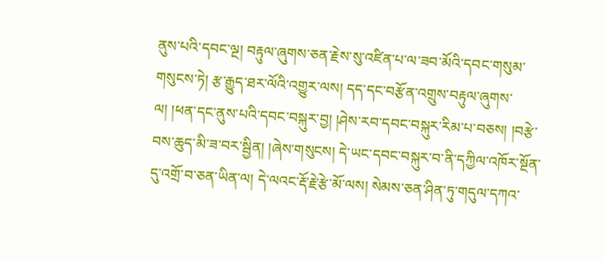ནུས་པའི་དབང་ལྔ། བརྟུལ་ཞུགས་ཅན་རྗེས་སུ་འཛིན་པ་ལ་ཟབ་མོའི་དབང་གསུམ་གསུངས་ཏེ། རྩ་རྒྱུད་ཐར་ལོའི་འགྱུར་ལས། དད་དང་བརྩོན་འགྲུས་བརྟུལ་ཞུགས་ལ། །ཕན་དང་ནུས་པའི་དབང་བསྐུར་བྱ། །ཤེས་རབ་དབང་བསྐུར་རིམ་པ་བཅས། །བརྩེ་བས་ཆུད་མི་ཟ་བར་སྦྱིན། །ཞེས་གསུངས། དེ་ཡང་དབང་བསྐུར་བ་ནི་དཀྱིལ་འཁོར་སྔོན་དུ་འགྲོ་བ་ཅན་ཡིན་ལ། དེ་ལའང་རྡོ་རྗེ་རྩེ་མོ་ལས། སེམས་ཅན་ཤིན་ཏུ་གདུལ་དཀའ་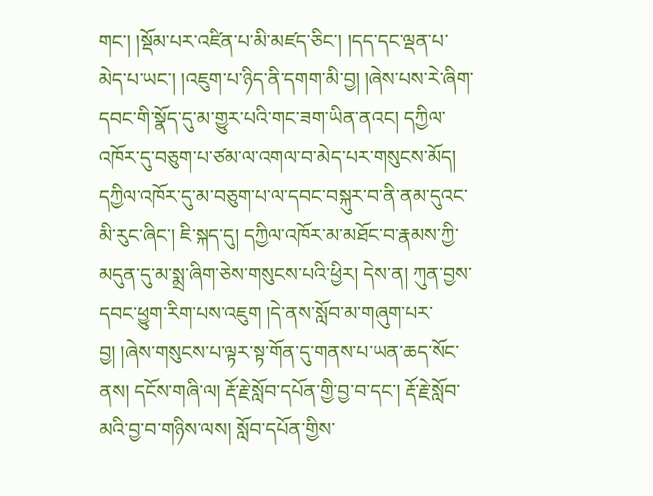གང་། །སྡོམ་པར་འཛིན་པ་མི་མཛད་ཅིང་། །དད་དང་ལྡན་པ་མེད་པ་ཡང་། །འཇུག་པ་ཉིད་ནི་དགག་མི་བྱ། །ཞེས་པས་རེ་ཞིག་དབང་གི་སྣོད་དུ་མ་གྱུར་པའི་གང་ཟག་ཡིན་ནའང། དཀྱིལ་འཁོར་དུ་བཅུག་པ་ཙམ་ལ་འགལ་བ་མེད་པར་གསུངས་མོད། དཀྱིལ་འཁོར་དུ་མ་བཅུག་པ་ལ་དབང་བསྐུར་བ་ནི་ནམ་དུའང་མི་རུང་ཞིང་། ཇི་སྐད་དུ། དཀྱིལ་འཁོར་མ་མཐོང་བ་རྣམས་ཀྱི་མདུན་དུ་མ་སྨྲ་ཞིག་ཅེས་གསུངས་པའི་ཕྱིར། དེས་ན། ཀུན་བྱས་དབང་ཕྱུག་རིག་པས་འཇུག །དེ་ནས་སློབ་མ་གཞུག་པར་བྱ། །ཞེས་གསུངས་པ་ལྟར་སྟ་གོན་དུ་གནས་པ་ཡན་ཆད་སོང་ནས། དངོས་གཞི་ལ། རྡོ་རྗེ་སློབ་དཔོན་གྱི་བྱ་བ་དང་། རྡོ་རྗེ་སློབ་མའི་བྱ་བ་གཉིས་ལས། སློབ་དཔོན་གྱིས་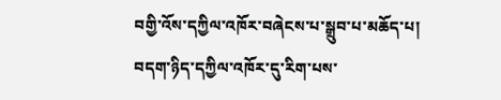བགྱི་འོས་དཀྱིལ་འཁོར་བཞེངས་པ་སྒྲུབ་པ་མཆོད་པ། བདག་ཉིད་དཀྱིལ་འཁོར་དུ་རིག་པས་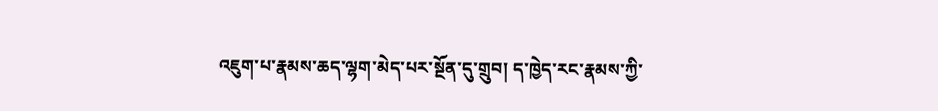འཇུག་པ་རྣམས་ཆད་ལྷག་མེད་པར་སྔོན་དུ་གྲུབ། ད་ཁྱེད་རང་རྣམས་ཀྱི་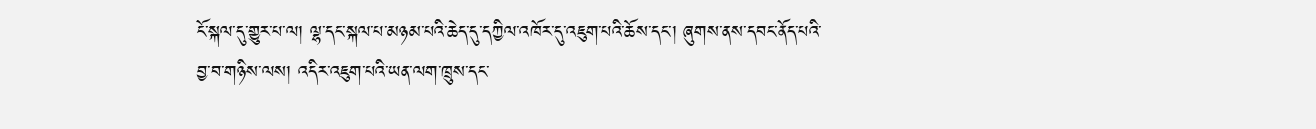ངོ་སྐལ་དུ་གྱུར་པ་ལ། ལྷ་དང་སྐལ་པ་མཉམ་པའི་ཆེད་དུ་དཀྱིལ་འཁོར་དུ་འཇུག་པའི་ཆོས་དང་། ཞུགས་ནས་དབང་ནོད་པའི་བྱ་བ་གཉིས་ལས། འདིར་འཇུག་པའི་ཡན་ལག་ཁྲུས་དང་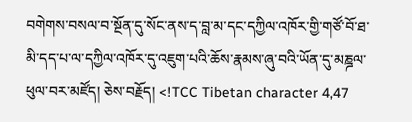བགེགས་བསལ་བ་སྔོན་དུ་སོང་ནས་ད་བླ་མ་དང་དཀྱིལ་འཁོར་གྱི་གཙོ་བོ་ཐ་མི་དད་པ་ལ་དཀྱིལ་འཁོར་དུ་འཇུག་པའི་ཆོས་རྣམས་ཞུ་བའི་ཡོན་དུ་མཎྜལ་ཕུལ་བར་མཛོད། ཅེས་བརྗོད། <!TCC Tibetan character 4,47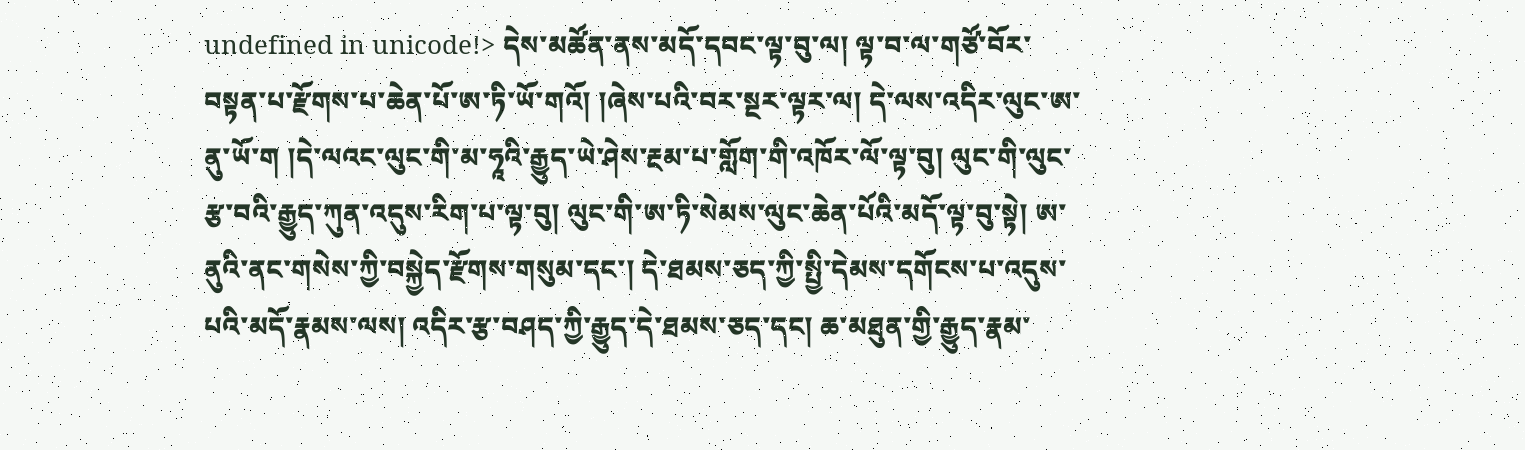undefined in unicode!> དེས་མཚོན་ནས་མདོ་དབང་ལྟ་བུ་ལ། ལྟ་བ་ལ་གཙོ་བོར་བསྟན་པ་རྫོགས་པ་ཆེན་པོ་ཨ་ཏི་ཡོ་གའོ། །ཞེས་པའི་བར་སྔར་ལྟར་ལ། དེ་ལས་འདིར་ལུང་ཨ་ནུ་ཡོ་ག །དེ་ལའང་ལུང་གི་མ་ཧཱའི་རྒྱུད་ཡེ་ཤེས་རྔམ་པ་གློག་གི་འཁོར་ལོ་ལྟ་བུ། ལུང་གི་ལུང་རྩ་བའི་རྒྱུད་ཀུན་འདུས་རིག་པ་ལྟ་བུ། ལུང་གི་ཨ་ཏི་སེམས་ལུང་ཆེན་པོའི་མདོ་ལྟ་བུ་སྟེ། ཨ་ནུའི་ནང་གསེས་ཀྱི་བསྐྱེད་རྫོགས་གསུམ་དང་། དེ་ཐམས་ཅད་ཀྱི་སྤྱི་དེམས་དགོངས་པ་འདུས་པའི་མདོ་རྣམས་ལས། འདིར་རྩ་བཤད་ཀྱི་རྒྱུད་དེ་ཐམས་ཅད་དང། ཆ་མཐུན་གྱི་རྒྱུད་རྣམ་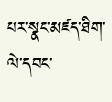པར་སྣང་མཛད་ཐིག་ལེ་དབང་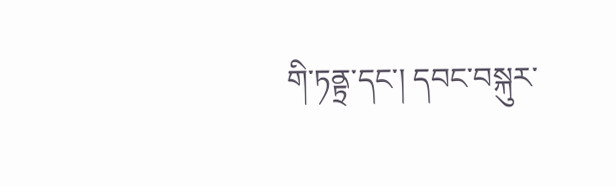གི་ཏནྟྲ་དང་། དབང་བསྐུར་